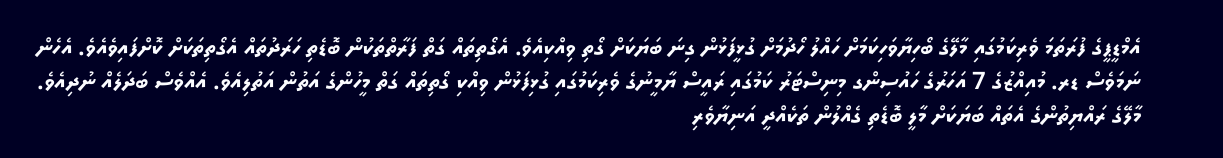އެމްޑީޕީގެ ފުރަތަމަ ވެރިކަމުގައި މާލޭގެ ބޯހިޔާވަހިކަމަށް ހައްލު ހޯދުމަށް ގުޅީފަޅުން ގިނަ ބަޔަކަށް ގޯތި ވިއްކިއެވެ. އެގޯތިތައް ގަތް ފަރާތްތަކުން ބޮޑެތި ހަރަދުތައް އެގޯތިތަކަށް ކޮށްފައިވެއެވެ. އެހެން ނަމަވެސް ޑރ. މުއިއްޒުގެ 7 އަހަރުގެ ހައުސިންގ މިނިސްޓަރު ކަމުގައި ރައީސް ޔާމީނުގެ ވެރިކަމުގައި ގުޅިފަޅުން ވިއްކި ގޯތިތައް ގަތް މީހުންގެ އަތުން އަތުލިއެވެ. އެއްވެސް ބަދަލެއް ނުދިއެވެ. މާލޭގެ ރައްޔިތުންގެ އެތައް ބަޔަކަށް މާލީ ބޮޑެތި ގެއްލުން ތަކެއްދީ އަނިޔާވެރި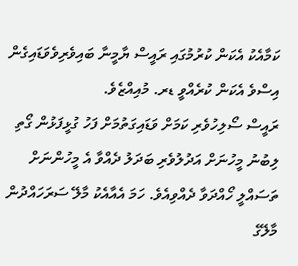ކަމާއެކު އެކަން ކުރުމުގައި ރައީސް ޔާމީނާ ބައިވެރިވެވަޑައިގެން އިސްވެ އެކަން ކުރެއްވީ ޑރ. މުއިއްޒެވެ.
ރައީސް ސޯލިހުވެރި ކަމަށް ވަޑައިގަތުމަށް ފަހު ގުޅީފަޅުން ގޯތި ލިބުނު މީހުނަށް އަދުލުވެރި ބަދަލު ދެއްވާ އެ މީހުންނަށް ތަސައްލީ ހޯއްދަވާ ދެއްވިއެވެ. ހަމަ އެއާއެކު މާލޭ ސަރަހައްދުން މާލޭގެ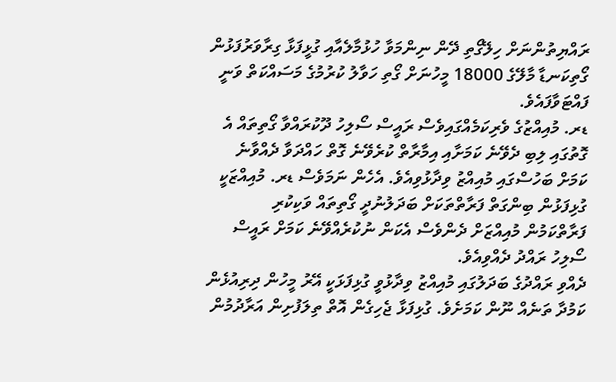ރައްޔިތުންނަށް ހިލޭގޯތި ދޭން ނިންމަވާ ހުޅުމާލެއާއި ގުޅީފަޅާ ގިރާވަރުފަޅުން ގޯތިކަނޑާ މާލޭގެ 18000 މީހުނަށް ގޯތި ހަވާލު ކުރުމުގެ މަސައްކަތް ވަނީ ފައްޓަވާފައެވެ.
ޑރ. މުއިއްޒުގެ ވެރިކަމެއްގައިވެސް ރައީސް ސޯލިހު ދޫކުރައްވާ ގޯތިތައް އެ ގޮތުގައި ލިބި ދެވޭނެ ކަމަށާއި އިމާރާތް ކުރެވޭނެ ގޮތް ހައްދަވާ ދެއްވާނެ ކަމަށް ބަހުސްގައި މުއިއްޒު ވިދާޅުވިއެވެ. އެހެން ނަމަވެސް ޑރ. މުއިއްޒަކީ ގުޅިފަޅުން ބިންގަތް ފަރާތްތަކަށް ބަދަލުނުދީ ގޯތިތައް ވަކިކުރި ފަރާތްކަމުން މުއިއްޒަށް ދެންވެސް އެކަން ނުކުރެއްވޭނެ ކަމަށް ރައީސް ސޯލިހު ރައްދު ދެއްވިއެވެ.
ދެއްވި ރައްދުގެ ބަދަލުގައި މުއިއްޒު ވިދާޅުވީ ގުޅިފަޅަކީ އޭރު މީހުން ދިރިއުޅެން ކަމުދާ ތަނެއް ނޫން ކަމަށެވެ. ގުޅިފަޅާ ޖެހިގެން އޮތް ތިލަފުށިން އަރާދުމުން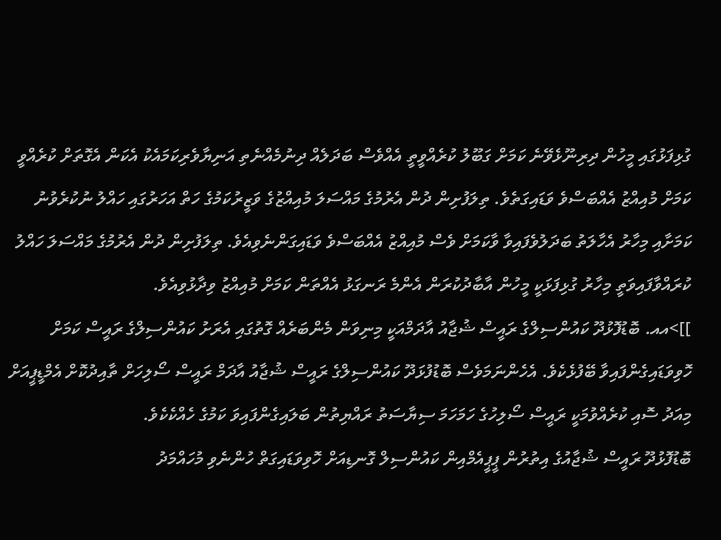ގުޅިފަޅުގައި މީހުން ދިރިނޫޅެވޭނެ ކަމަށް ގަބޫލު ކުރެއްވީތީ އެއްވެސް ބަދަލެއް ދިނުމެއްނެތި އަނިޔާވެރިކަމައެކު އެކަން އެގޮތަށް ކުރެއްވީ ކަމަށް މުއިއްޒު އެއްބަސްވެ ވަޑައިގަތެވެ. ތިލަފުށިން ދުން އެރުމުގެ މައްސަލަ މުއިއްޒުގެ ވަޒީރުކަމުގެ ހަތް އަހަރުގައި ހައްލު ނުކުރެވުނު ކަމަށާއި މިހާރު އެހާލަތު ބަދަލުވެފައިވާ ވާކަމަށް ވެސް މުއިއްޒު އެއްބަސްވެ ވަޑައިގަންނެވިއެވެ. ތިލަފުށިން ދުން އެރުމުގެ މައްސަލަ ހައްލު ކުރައްވާފައިވަތީ މިހާރު ގުޅިފަޅަކީ މީހުން އާބާދުކުރަން އެންމެ ރަނގަޅު އެއްތަން ކަމަށް މުއިއްޒު ވިދާޅުވިއެވެ.
]]>އއ. ބޮޑުފޮޅުދޫ ކައުންސިލްގެ ރައީސް ޝުޖާއު އާދަމްއަކީ މިނިވަން މެންބަރެއް ގޮތުގައި އެރަށު ކައުންސިލްގެ ރައީސް ކަމަށް ހޮވިވަޑައިގެންފައިވާ ބޭފުޅެކެވެ. އެހެންނަމަވެސް ބޮޑުފުޅަދޫ ކައުންސިލްގެ ރައީސް ޝުޖާއު އާދަމް ރައީސް ސޯލިހަށް ތާއިދުކޮށް އެމްޑީޕީއަށް މިއަދު ސޮއި ކުރެއްވުމަކީ ރައީސް ސޯލިހުގެ ހަމަހަމަ ސިޔާސަތު ރައްޔިތުން ބަލައިގެންފައިވަ ކަމުގެ ހެއްކެކެވެ.
ބޮޑުފޮޅުދޫ ރައީސް ޝުޖާއުގެ އިތުރުން ޕީޕީއެމްއިން ކައުންސިލް ގޮނޑިއަށް ހޮވިވަޑައިގަތް ހުންނެވި މުހައްމަދު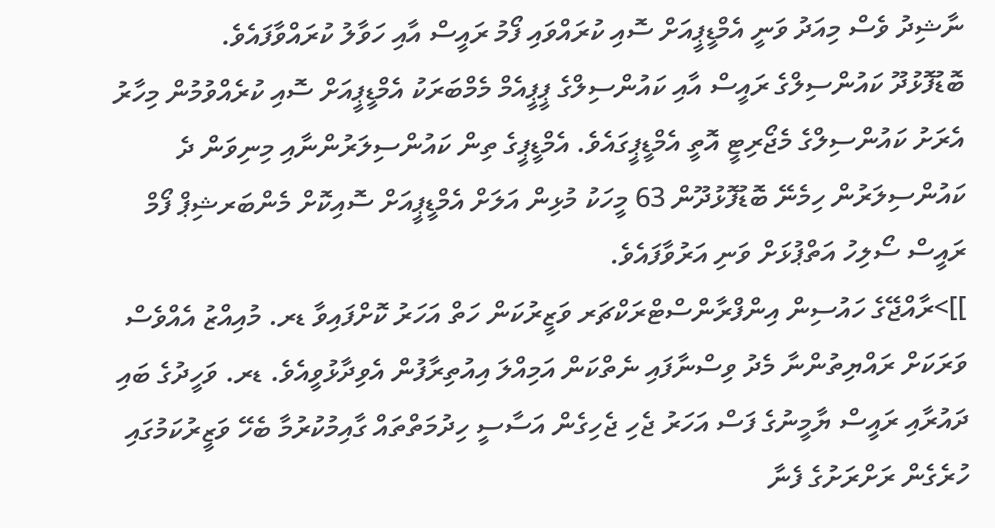ނާޝިދު ވެސް މިއަދު ވަނީ އެމްޑީޕީއަށް ސޮއި ކުރައްވައި ފޯމު ރައީސް އާއި ހަވާލު ކުރައްވާފައެވެ.
ބޮޑުފޮޅުދޫ ކައުންސިލްގެ ރައީސް އާއި ކައުންސިލްގެ ޕީޕީއެމް މެމްބަރަކު އެމްޑީޕީއަށް ސޮއި ކުރެއްވުމުން މިހާރު އެރަށު ކައުންސިލްގެ މެޖޯރިޓީ އޮތީ އެމްޑީޕީގައެވެ. އެމްޑީޕީގެ ތިން ކައުންސިލަރުންނާއި މިނިވަން ދެ ކައުންސިލަރުން ހިމެނޭ ބޮޑުފޮޅުދޫން 63 މީހަކު މުޅިން އަލަށް އެމްޑީޕީއަށް ސޮއިކޮށް މެންބަރޝިޕް ފޯމް ރައީސް ސޯލިހު އަތްޕުޅަށް ވަނި އަރުވާފައެވެ.
]]>ރާއްޖޭގެ ހައުސިން އިންފްރާންސްޓްރަކްޗަރ ވަޒީރުކަން ހަތް އަހަރު ކޮށްފައިވާ ޑރ. މުއިއްޒު އެއްވެސް ވަރަކަށް ރައްޔިތުންނާ މެދު ވިސްނާފައި ނެތްކަން އަމިއްލަ އިއުތިރާފުން އެވިދާޅުވީއެވެ. ޑރ. ވަހީދުގެ ބައި ދައުރާއި ރައީސް ޔާމީނުގެ ފަސް އަހަރު ޖެހި ޖެހިގެން އަސާސީ ހިދުމަތްތައް ގާއިމުކުރުމާ ބެހޭ ވަޒީރުކަމުގައި ހުރެގެން ރަށްރަށުގެ ފެނާ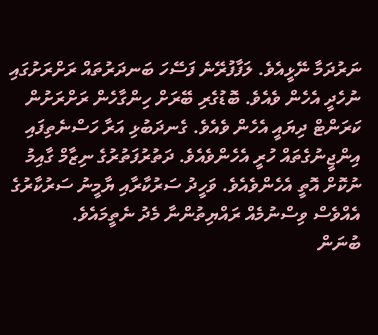ނަރުދަމާ ނޭޅީއެވެ. ލަފާފުރޭނެ ފަސޭހަ ބަނދަރުތައް ރަށްރަށުގައި ނުހެދީ އެހެން ވެއެވެ. ބޮޑުގެރި ބޭރަށް ހިންގާހެން ރަށްރަށުން ކަރަންޓް ދިޔައީ އެހެން ވެއެވެ. ގެނދަބުޅި އަރާ ހަސްނެތިފައި އިންޖީނުގެތައް ހުރީ އެހެންވެއެވެ. ދަތުރުފަތުރުގެ ނިޒާމް ގާއިމު ނުކޮށް އޮތީ އެހެންވެއެވެ. ވަހީދު ސަރުކާރާއި ޔާމީނު ސަރުކާރުގެ އެއްވެސް ވިސްނުމެއް ރައްޔިތުންނާ މެދު ނެތީމައެވެ.
ބުނަން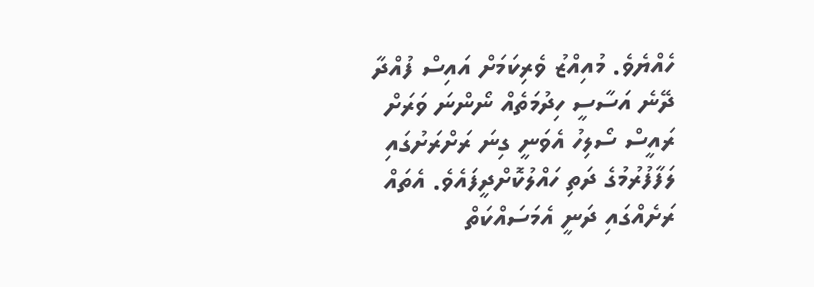ހެއްޔެވެ. މުއިއްޒު ވެރިކަމަށް އައިސް ފުއްދާ ދޭނެ އަސާސީ ހިދުމަތެއް ނޯންނަ ވަރަށް ރައީސް ސޯލިހު އެވަނީ ގިނަ ރަށްރަށުގައި ލަފާފުރުމުގެ ދަތި ހައްލުކޮށްދީފައެވެ. އެތައް ރަށެއްގައި ދަނީ އެމަސައްކަތް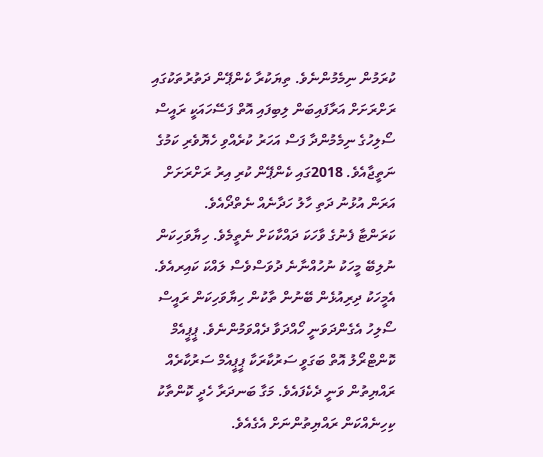ކުރަމުން ނިމެމުންނެވެ. ތިޔަކުރާ ކެންޕޭން ދަތުރުތަކުގައި ރަށްރަށަށް އަރާފައިބަން ލިބިފައި އޮތް ފަސޭހައަކީ ރައީސް ސޯލިހުގެ ނިމެމުންދާ ފަސް އަހަރު ކުރެއްވި ހެޔޮވެރި ކަމުގެ ނަތީޖާއެވެ. 2018ގައި ކެންޕޭން ކުރި އިރު ރަށްރަށަށް އަރަން އުޅުނު ދަތި ހާލު ހަދާނެއް ނެތްދޯއެވެ.
ކަރަންޓާ ފެނުގެ ވާހަކަ ދައްކާކަށް ނެތީމެވެ. ހިޔާވަހިކަން ނުލިބޭ މީހަކު ނުހުއްނާނެ ދުވަސްވެސް ލައްކަ ކައިރއެވެ. އެމީހަކު ދިރިއުޅެން ބޭނުން ތާކުން ހިޔާވަހިކަން ރައީސް ސޯލިހު އެގެންދަވަނީ ހޯއްދަވާ ދެއްވަމުންނެވެ. ޕީޕީއެމް ކޮންޓްރޯލު އޮތް ބަގަވީ ސަރުކާރަކާ ޕީޕީއެމް ސަރުކާރެއް ރައްޔިތުން ވަނީ ދެކެފައެވެ. މަގާ ބަނދަރާ ހެދީ ކޮންތާކު ކިހިނެއްކަން ރައްޔިތުންނަށް އެގެއެވެ.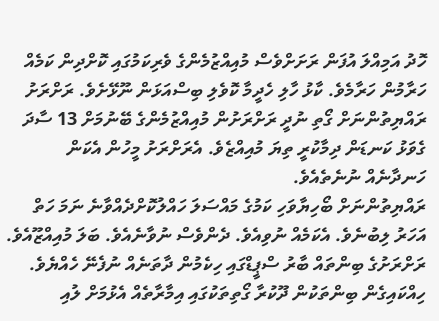ހޮދު އަމިއްލަ އުފަން ރަށަށްވެސް މުއިއްޒުމެންގެ ވެރިކަމުގައި ކޮށްދިން ކަމެއް ހަރާމުން ހަރާމެވެ. ކާޅު ހާލި ހެދީމާ ކޮވެލި ބިސްއަޅަން ނޫޅޭށެވެ. ރަށްރަށު ރައްޔިތުންނަށް ގޯތި ނުދީ ރަށްރަށުން މުއިއްޒުމެންގެ ބޭނުމަށް 13 ސާދަ ގެވަޅު ކަނޑަން ދިމާކުރީ ތިޔަ މުއިއްޒެވެ. އެރަށްރަށު މީހުން އެކަން ހަނދާނެއް ނުނެތެއެވެ.
ރައްޔިތުންނަށް ބޯހިޔާވަހި ކަމުގެ މައްސަލަ ހައްލުކޮށްދެއްވާނެ ނަމަ ހަތް އަހަރު ލިބުނެވެ. އެކަމެއް ނުވިއެވެ. ދެންވެސް ނުވާނެއެވެ. ބަލަ މުއިއްޒޫއެވެ. ރަށްރަށުގެ ބިންތައް ބާރު ސްޕީޑްގައި ހިކެމުން ދާތަނެއް ނުފެނޭ ހެއްޔެވެ. ހިއްކައިގެން ބިންތަކުން ދޫކުރާ ގޯތިތަކުގައި އިމާރާތެއް އެޅުމަށް ލުއި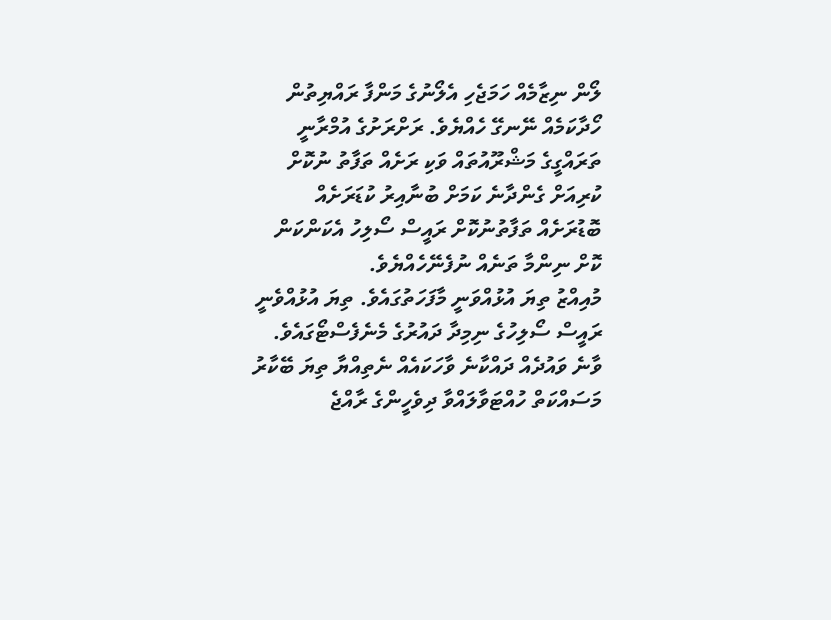ލޯން ނިޒާމެއް ހަމަޖެހި އެލޯނުގެ މަންފާ ރައްޔިތުން ހޯދާކަމެއް ނޭނގޭ ހެއްޔެވެ. ރަށްރަށުގެ އުމްރާނީ ތަރައްގީގެ މަޝްރޫއުތައް ވަކި ރަށެއް ތަފާތު ނުކޮށް ކުރިއަށް ގެންދާނެ ކަމަށް ބުނާއިރު ކުޑަރަށެއް ބޮޑުރަށެއް ތަފާތުނުކޮށް ރައީސް ސޯލިހު އެކަންކަން ކޮށް ނިންމާ ތަނެއް ނުފެނޭހެއްޔެވެ.
މުއިއްޒު ތިޔަ އުޅުއްވަނީ މާފަހަތުގައެވެ. ތިޔަ އުޅުއްވެނީ ރައީސް ސޯލިހުގެ ނިމިދާ ދައުރުގެ މެނެފެސްޓޯގައެވެ. ވާނެ ވައުދެއް ދައްކާނެ ވާހަކައެއް ނެތިއްޔާ ތިޔަ ބޭކާރު މަސައްކަތް ހުއްޓަވާލައްވާ ދިވެހީންގެ ރާއްޖެ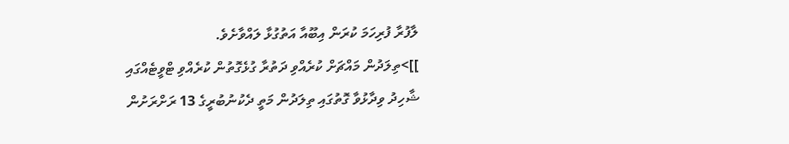ލާފުރާ ފުރިހަމަ ކުރަން އިބޫއާ އަތުގުޅާ ލައްވާށެވެ.
]]>ތިލަދުން މައްޗަށް ކުރެއްވި ދަތުރާ ގުޅެގޮތުން ކުރެއްވި ޓްވީޓެއްގައި ޝާހިދު ވިދާޅުވާ ގޮތުގައި ތިލަދުން މަތީ ދެކުނުބުރީގެ 13 ރަށްރަށުން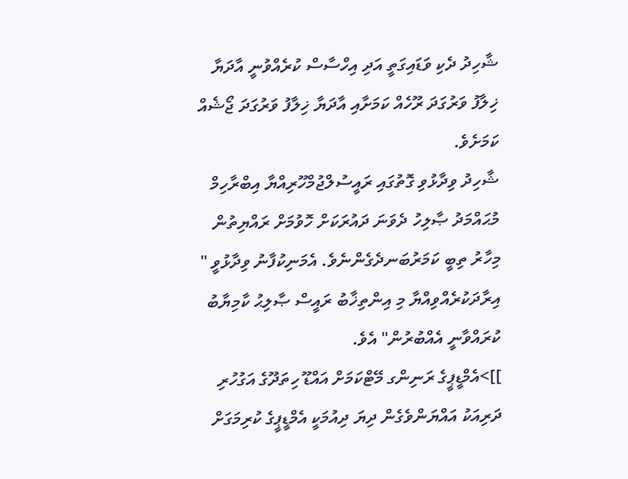ޝާހިދު ދެކި ވަޑައިގަތީ އަދި އިހްސާސް ކުރެއްވުނީ އާދަޔާ ޚިލާފު ވަރުގަދަ ރޫހެއް ކަމަށާއި އާދަޔާ ޚިލާފު ވަރުގަދަ ޖޯޝެއް ކަމަށެވެ.
ޝާހިދު ވިދާޅުވި ގޮތުގައި ރައީސުލްޖުމްހޫރިއްޔާ އިބްރާހިމް މުޙައްމަދު ޞާލިހު ދެވަނަ ދައުރަކަށް ހޮވުމަށް ރައްޔިތުން މިހާރު ތިބީ ކަމަރުބަނދެގެންނެވެ. އެމަނިކުފާނު ވިދާޅުވީ " އިރާދަކުރެއްވިއްޔާ މި އިންތިޚާބު ރައީސް ޞާލިޙު ކާމިޔާބު ކުރައްވާނީ އެއްބުރުން" އެވެ.
]]>އެމްޑީޕީގެ ރަނިންގ މޭޓްކަމަށް އައްޑޫ ހިތަދޫގެ އަގުހުރި ދަރިއަކު އައްޔަންވެގެން ދިޔަ ދިއުމަކީ އެމްޑީޕީގެ ކުރިމަގަށް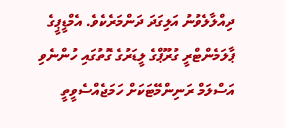ދިއްލާލެވުނު އަލިގަދަ ދަންމަރެކެވެ. އެމްޑީޕީގެ ޕާލަމެންޓްރީ ގުރޫޕްގެ ލީޑަރުގެ ގޮތުގައި ހުންނެވި އަސްލަމް ރަނިންމޭޓަކަށް ހަމަޖެއްސެވީތީ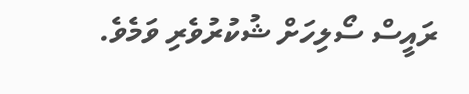ރައީސް ސޯލިހަށް ޝުކުރުވެރި ވަމެވެ.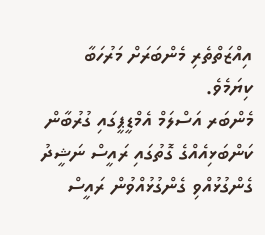އިއްޒަތްތެރި މެންބަރަށް މަރުހަބާ ކިޔަމެވެ.
މެންބަރ އަސްލަމް އެމްޑީޕީގައި ގުރުބާން ކަންބަޅިއެއްގެ ގޮތުގައި ރައީސް ނަޝީދު ގެންގުޅުއްވި ގެންގުޅުއްވުން ރައީސް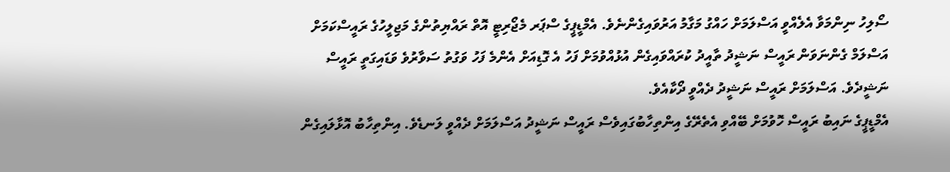ސޯލިހު ނިންމަވާ އެލެއްވީ އަސްލަމަށް ހައްގު މަގާމު އަރުވައިގެންނެވެ. އެމްޑީޕީގެ ސްޕަރ މެޖޯރިޓީ އޮތް ރައްޔިތުންގެ މަޖިލީހުގެ ރައީސްކަމަށް އަސްލަމް ގެންނަވަން ރައީސް ނަޝީދު ތާއީދު ކުރައްވައިގެން އުޅުއްވުމަށް ފަހު އެ ގޮޑިއަށް އެންމެ ފަހު ވަގުތު ސަވާރުވެ ވަޑައިގަތީ ރައީސް ނަޝީދެވެ. އަސްލަމަށް ރައީސް ނަޝީދު ދެއްވީ ދޯކާއެވެ.
އެމްޑީޕީގެ ނައިބު ރައީސް ހޮވުމަށް ބޭއްވި އެތެރޭގެ އިންތިހާބުގައިވެސް ރައީސް ނަޝީދު އަސްލަމަށް ދެއްވީ ލަނޑެވެ. އިންތިހާބު އޮޅާލައިގެން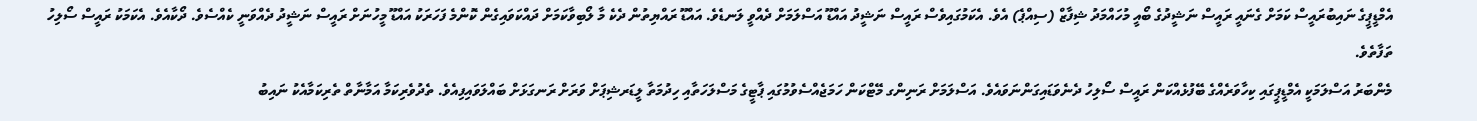އެމްޑީޕީގެ ނައިބުރައީސް ކަމަށް ގެނައީ ރައީސް ނަޝީދުގެ ބޯއީ މުހައްމަދު ޝިފާޒް (ސިއްޕެ) އެވެ. އެކަމުގައިވެސް ރައީސް ނަޝީދު އައްޑޫ އަސްލަމަށް ދެއްވީ ލަނޑެވެ. އައްޑޫ ރައްޔިތުން ދެކެ މާ ލޯބިވާކަމަށް ދައްކަވައިގެން ކޮންމެ ފަހަރަކު އައްޑޫ މީހުނަށް ރައީސް ނަޝީދު ދެއްވަނީ ކެއްސެވެ. ދޯކާއެވެ. އެކަމަކު ރައީސް ސޯލިހު ތަފާތެވެ.
މެންބަރު އަސްލަމަކީ އެމްޑީޕީގައި ކިހާވަރެއްގެ ބޭފުޅެއްކަން ރައީސް ސޯލިހު ދެނެވަޑައިގަންނަވައެވެ. އަސްލަމަށް ރަނިންގ މޭޓްކަން ހަމަޖެއްސެވުމުގައި ޕާޓީގެ މަސްލަހަތާއި ހިދުމަތާ ލީޑަރޝިޕަށް ވަރަށް ރަނގަޅަށް ބައްލަވައިފިއެވެ. ތެދުވެރިކަމާ އަމާނާތް ތެރިކަމާއެކު ނައިބު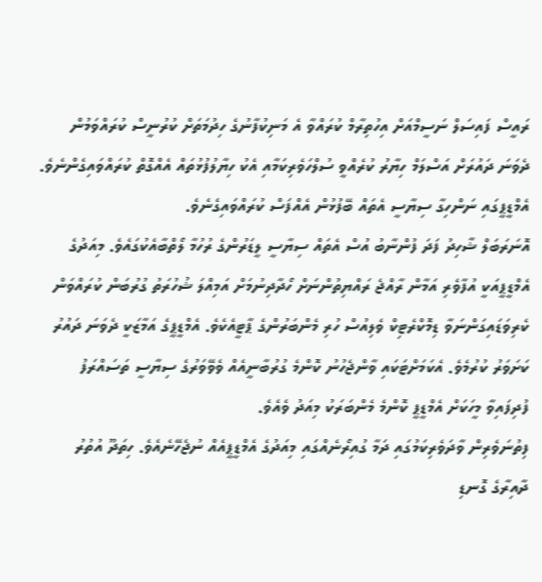ރައީސް ފައިސަލް ނަސީމްއަށް އިހުތިރާމް ކުރައްވާ އެ މަނިކުފާނުގެ ހިދުމަތަށް ކުރުނީސް ކުރައްވަމުން ދެވަނަ ދައުރަށް އަސްލަމް ހިޔާރު ކުރެއްވީ ސުލްހަވެރިކަމާއި އެކު ހިޔާލުފުޅުތައް އެއްގޮތް ކުރައްވައިގެންނެވެ. އެމްޑީޕީގައި ނަންހިގާ ސިޔާސީ އެތައް ބޭފުޅުން އެއްފަސް ކުރައްވައިގެނެވެ.
އޮނަރަބަލް ޝާހިދު ފަދަ ފުންނާބު އުސް އެތައް ސިޔާސީ ލީޑަރުންގެ ރުހުމާ ލޯތްބާއެކުގައެވެ. މިއަދުގެ އެމްޑީޕީއަކީ އުފާވެރި އަމާން ރާއްޖެ ރައްޔިތުންނަށް ހޯދާދިނުމަށް އަމިއްލަ ޝުހުރަތު ގުރުބަން ކުރައްވަން ކެރިވަޑައިގަންނަވާ ޑިމޮކްރެޓިކް ވެލިއުސް ހުރި މެންބަރުންގެ ޕާޓީއެކެވެ. އެމްޑީޕީގެ އަމާޒަކީ ދެވަނަ ދައުރު ކަށަވަރު ކުރުމެވެ. އެކަމަށްޓަކައި ވާންޖެހުނު ކޮންމެ ގުރުބާނީއެއް ވެވޭވަރުގެ ސިޔާސީ ތަސައްރަފު ފުދިފައިވާ މީހަކަށް އެމްޑީޕީ ކޮންމެ މެންބަރަކު މިއަދު ވެއެވެ.
ފިތުނަވެރިން ވާދަވެރިކަމުގައި ދަމާ ގުއިރޯނެއްގައި މިއަދުގެ އެމްޑީޕީއެއް ނުޖެހޭނެއެވެ. ހިތަދޫ އުތުރު ދާއިރާގެ ގޮނޑި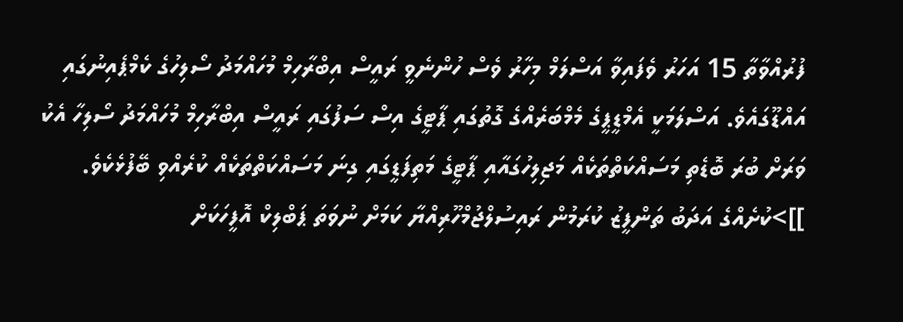ފުރުއްވާތާ 15 އަހަރު ވެފައިވާ އަސްލަމް މިހާރު ވެސް ހުންނެވީ ރައީސް އިބްރާހިމް މުހައްމަދު ސޯލިހުގެ ކެމްޕެއިނުގައި އައްޑޫގައެވެ. އަސްލަމަކީ އެމްޑީޕީގެ މެމްބަރެއްގެ ގޮތުގައި ޕާޓީގެ އިސް ސަފުގައި ރައީސް އިބްރާހިމް މުހައްމަދު ސޯލިހާ އެކު ވަރަށް ބުރަ ބޮޑެތި މަސައްކަތްތަކެއް މަޖިލިހުގައާއި ޕާޓީގެ މަތިފަޑީގައި ގިނަ މަސައްކަތްތަކެއް ކުރެއްވި ބޭފުޅެކެވެ.
]]>ކުށެއްގެ އަދަބު ތަންފީޒު ކުރަމުން ރައިސުލްޖުމްހޫރިއްޔާ ކަމަށް ނުވަތަ ޕަބްލިކް އޮފީހަކަށް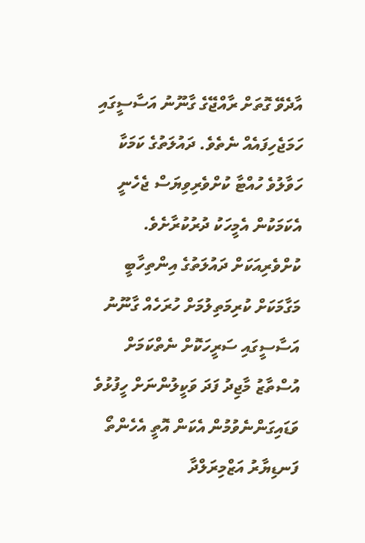އާދެވޭ ގޮތަށް ރާއްޖޭގެ ގާނޫނު އަސާސީގައި ހަމަޖެހިފައެއް ނެތެވެ. ދައުލަތުގެ ކަމަކާ ހަވާލުވެ ހުއްޓާ ކުށްވެރިވިޔަސް ޖެހެނީ އެކަމަކުން އެމީހަކު ދުރުކުރާށެވެ. ކުށްވެރިއަކަށް ދައުލަތުގެ އިންތިހާބީ މަގާމަކަށް ކުރިމަތިލުމަށް ހުރަހެއް ގާނޫނު އަސާސީގައި ސަރީހަކޮށް ނެތްކަމަށް އުސްތާޒު މާޖިދު ފަދަ ވަކީލުންނަށް ހީފުޅުވެ ވަޑައިގަންނެވުމުން އެކަން އޮތީ އެހެންތޯ ފަނޑިޔާރު އަޒްމިރަލްދާ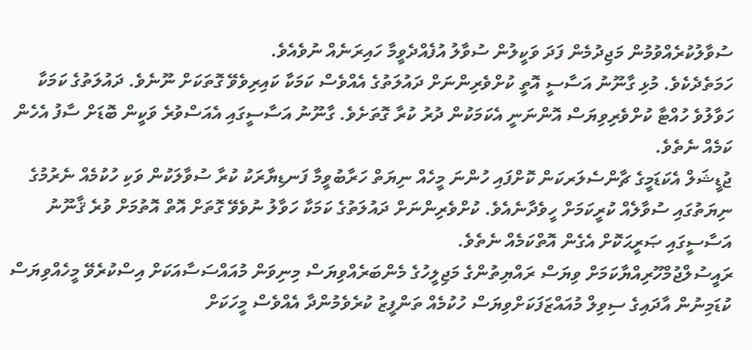ސުވާލުކުރެއްވުމުން މަޖިދުމެން ފަދަ ވަކީލުން ސުވާލު އުފެއްދެވީމާ ހައިރަނެއް ނުވެއެވެ.
ހަމަތެދެކެވެ. މުޅި ގާނޫނު އަސާސީ އޮތީ ކުށްވެރިންނަށް ދައުލަތުގެ އެއްވެސް ކަމަކާ ކައިރިވެވޭ ގޮތަކަށް ނޫނެވެ. ދައުލަތުގެ ކަމަކާ ހަވާލުވެ ހުއްޓާ ކުށްވެރިވިޔަސް އޮންނަނީ އެކަމަކުން ދުރު ކުރާ ގޮތަށެވެ. ގާނޫނު އަސާސީގައި އެއަސްވުރެ ވަކީން ބޮޑަށް ސާފު އެހެން ކަމެއް ނެތެވެ.
ޖުޑީޝަލް އެކަޑަމީގެ ޗާންސެލަރކަން ކޮށްފައި ހުންނަ މީހެއް ނިޔަތް ހަރާބުވީމާ ފަނޑިޔާރަކު ކުރާ ސުވާލަކުން ވަކި ހުކުމެއް ނެރުމުގެ ނިޔަތުގައި ސުވާލެއް ކުރީކަމަށް ހީވެދާނެއެވެ. ކުށްވެރިންނަށް ދައުލަތުގެ ކަމަކާ ހަވާލު ނުވެވޭ ގޮތަށް އޮތް އޮތުމަށް ވުރެ ޤާނޫނު އަސާސީގައި ޞަރީޙަކޮށް އެގެން އޮތްކަމެއް ނެތެވެ.
ރައީސުލްޖުމްހޫރިއްޔާކަމަށް ވިޔަސް ރައްޔިތުންގެ މަޖިލީހުގެ މެންބަރެއްވިޔަސް މިނިވަން މުއައްސަސާއަކަށް އިސްކުރެވޭ މީހެއްވިޔަސް ކުޑަމިނުން އާދައިގެ ސިވިލް މުއައްޒަފަކަށްވިޔަސް ހުކުމެއް ތަންފީޒު ކުރެވެމުންދާ އެއްވެސް މީހަކަށް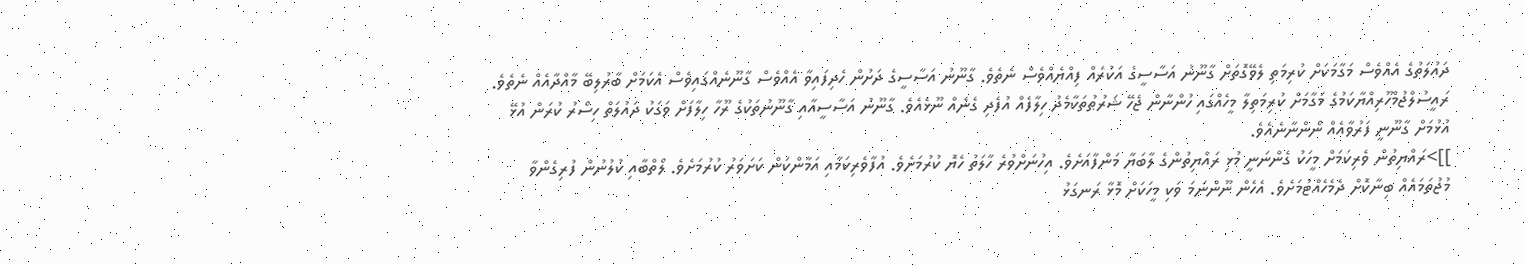ދައުލަތުގެ އެއްވެސް މަގާމަކަށް ކުރިމަތި ލެވޭގޮތަށް ގާނޫނު އަސާސީގެ އަކުރެއް ފިއްޔެއްވެސް ނެތެވެ. ގާނޫނު އަސާސީގެ ދަށުން ހެދިފައިވާ އެއްވެސް ގާނޫނެއްގައިވެސް އެކަމަށް ބާރުލިބޭ މާއްދާއެއް ނެތެވެ.
ރައީސުލްޖުމްހޫރިއްޔާކަމުގެ މަގާމަށް ކުރިމަތިލާ މީހެއްގައި ހުންނާން ޖެހޭ ޝަރުޠުތަކާމެދު ހިލާފެއް އުފެދި ގެނެއް ނޫޅެއެވެ. ގާނޫނު އަސާސީއާއި ގާނޫނުތަކުގެ ރޫހާ ހިލާފަށް ވަގަކު ދައުލަތް ހިސޯރު ކުރަން އުޅޭ އުޅުމަށް ގާނޫނީ ފަރުވާއެއް ނޯންނާނެއެވެ.
]]>ރައްޔިތުން ވެރިކަމަށް މީހަކު ގެންނަނީ މުޅި ރައްޔިތުންގެ ލާބަޔާ މަންފާއަށެވެ. އިހުނަށްވުރެ ހާލަތު ހެޔޮ ކުރުމަށެވެ. އުފާވެރިކަމާއި އަމާންކަން ކަށަވަރު ކުރުމަށެވެ. ލޯތްބާއި ކުލުނުން ފުރިގެންވާ މުޖުތަމައެއް ބިނާކޮށް ދެމެހެއްޓުމަށެވެ. އެހެން ނޫންނަމަ ވަކި މީހަކަށް މޮޅާ ރަނގަޅު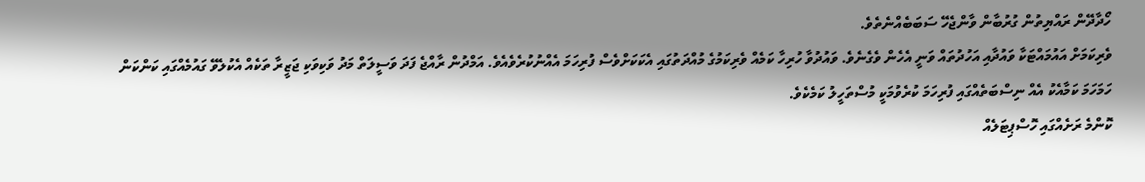ހޯދާދޭން ރައްޔިތުން ގުރުބާން ވާންޖެހޭ ސަބަބެއްނެތެވެ.
ވެރިކަމަށް އައުމައްޓަކާ ވައުދާއި އަހުދުތައް ވަނީ އެހެން ވެގެނެވެ. ވައުދުވާ ހުރިހާ ކަމެއް ވެރިކަމުގެ މުއްދަތުގައި އެކަކަށްވެސް ފުރިހަމަ އެއްނުކުރެވެއެވެ. އަމްދުން ރާއްޖެ ފަދަ ވަސީލަތް މަދު ވަކިވަކި ޖަޒީރާ ތަކެއް އެކުލެވޭ ގައުމެއްގައި ކަންކަން ހަމަހަމަ ކަމާއެކު އެއް ނިސްބަތެއްގައި ފުރިހަމަ ކުރެވުމަކީ މުސްތަހީލު ކަމެކެވެ.
ކޮންމެ ރަށެއްގައި ހޮސްޕިޓަލެއް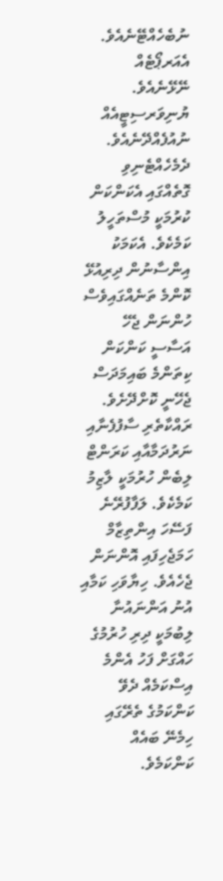ނުބެހެއްޓޭނެއެވެ. އެއަރޕޯޓެއް ނޭޅޭނެއެވެ. ޔުނިވަރސިޓީއެއް ނުއުފެއްދޭނެއެވެ. ދެމެހެއްޓެނިވި ގޮތެއްގައި އެކަންކަން ކުރުމަކީ މުސްތަހީލު ކަމެކެވެ. އެކަމަކު އިންސާނުން ދިރިއުޅޭ ކޮންމެ ތަނެއްގައިވެސް ހުންނަން ޖެހޭ އަސާސީ ކަންކަން ކިތަންމެ ބައިމަދަސް ޖެހޭނީ ކޮށްދޭށެވެ.
ރައްކާތެރި ސާފުފެނާއި ނަރުދަމާއާއި ކަރަންޓް ލިބެން ހުރުމަކީ ލާޒިމު ކަމެކެވެ. ލަފާފުރޭނެ ފަސޭހަ އިންތިޒާމް ހަމަޖެހިފައި އޮންނަން ޖެހެއެވެ. ހިޔާވަހި ކަމާއި އުނު އަންނައުނާ ލިބުމަކީ ދިރި ހުރުމުގެ ހައްގަށް ފަހު އެންމެ އިސްކަމެއް ދެވޭ ކަންކަމުގެ ތެރޭގައި ހިމެނޭ ބައެއް ކަންކަމެވެ.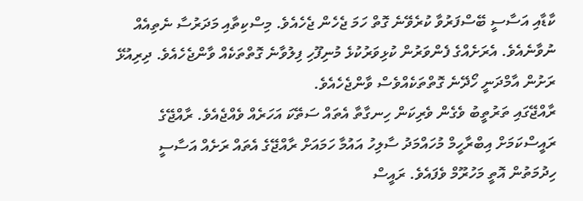ކާޑާއި އަސާސީ ބޭސްފަރުވާ ކުރެވޭނެ ގޮތް ހަމަ ޖެހެން ޖެހެއެވެ. މިސްކިތާއި މަދަރުސާ ނެތިއެއް ނުވާނެއެވެ. އެރަށެއްގެ ފެންވަރުން ކުޅިވަރުކުޅެ މުނިފޫހި ފިލުވާނެ ގޮތްތަކެއް ވާންޖެހެއެވެ. ދިރިއުޅޭ ރަށުން އާމްދަނީ ހޯދޭނެ ގޮތްތަކެއްވެސް ވާންޖެހެއެވެ.
ރާއްޖޭގައި ތަރުތީބު ވެގެން ވެރިކަން ހިނގާތާ އެތައް ސަތޭކަ އަހަރެއް ވެއްޖެއެވެ. ރާއްޖޭގެ ރައީސްކަމަށް އިބްރާހީމް މުހައްމަދު ސާލިހު އައުމާ ހަމައަށް ރާއްޖޭގެ އެތައް ރަށެއް އަސާސީ ހިދުމަތުން އޮތީ މަހުރޫމް ވެފައެވެ. ރައީސް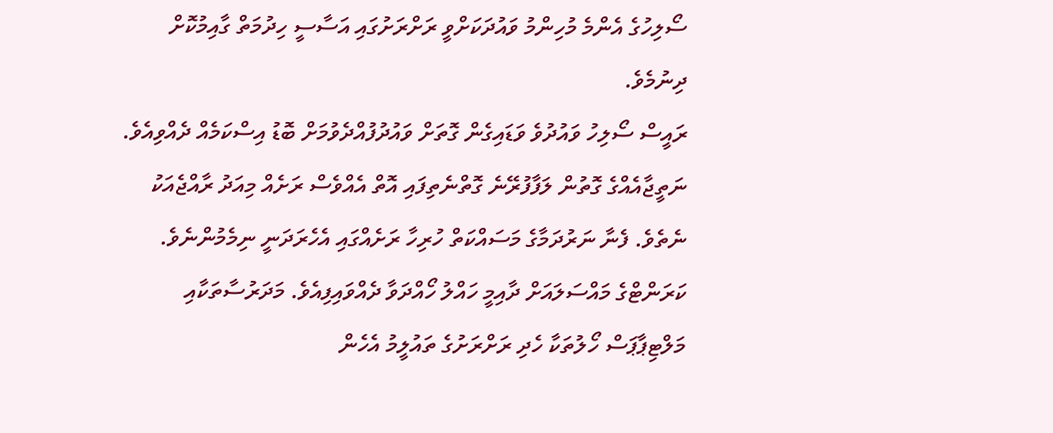ސޯލިހުގެ އެންމެ މުހިންމު ވައުދަކަށްވީ ރަށްރަށުގައި އަސާސީ ހިދުމަތް ގާއިމުކޮށް ދިނުމެވެ.
ރައީސް ސޯލިހު ވައުދުވެ ވަޑައިގެން ގޮތަށް ވައުދުފުއްދެވުމަށް ބޮޑު އިސްކަމެއް ދެއްވިއެވެ. ނަތީޖާއެއްގެ ގޮތުން ލަފާފުރޭނެ ގޮތްނެތިފައި އޮތް އެއްވެސް ރަށެއް މިއަދު ރާއްޖެއަކު ނެތެވެ. ފެނާ ނަރުދަމާގެ މަސައްކަތް ހުރިހާ ރަށެއްގައި އެހެރަދަނީ ނިމެމުންނެވެ. ކަރަންޓްގެ މައްސަލައަށް ދާއިމީ ހައްލު ހޯއްދަވާ ދެއްވައިފިއެވެ. މަދަރުސާތަކާއި މަލްޓިޕާޕަސް ހޯލުތަކާ ހެދި ރަށްރަށުގެ ތައުލީމު އެހެން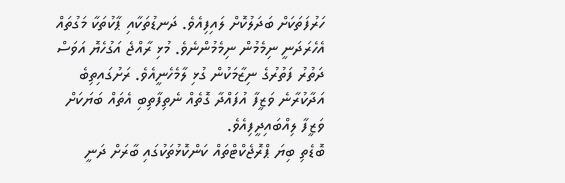ހަރުފަތަކަށް ބަދަލުކޮށް ލައިފިއެވެ. ދަނޑުތަކާއި ޕާކުތަކާ މަގުތައް އެހެރަދަނީ ނިމެމުން ނިމެމުންނެވެ. މުޅި ރާއްޖެ އަގުހެޔޮ އަވަސް ދަތުރު ފަތުރުގެ ނިޒާމަކުން ގުޅި ލާމެހެނީއެވެ. ރަށުގައިތިބެ އަދާކުރާނެ ވަޒީފާ އުފައްދާ ގޮތެއް ނެތިފާތިބި އެތައް ބަޔަކަށް ވަޒީފާ ލިއްބައިދީފިއެވެ.
ބޮޑެތި ބިޔަ ޕްރޮޖެކްޓްތައް ކަންކޮޅުތަކުގައި ބާރަށް ދަނީ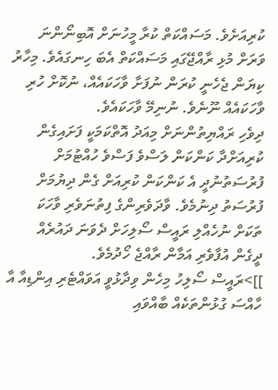ކުރިއަށެވެ. މަސައްކަތް ކުރާ މީހުނަށް އޮބިނޯންނަ ވަރަށް މުޅި ރާއްޖޭގައި މަސައްކަތް އެބަ ހިނގައެވެ. މިހާރު ކިޔަން ޖެހެނީ ކުރަން ނުފަށާ ވާހަކައެއް، ނުކޮށް ހުރި ވާހަކައެއް ނޫނެވެ. ނުނިމޭ ވާހަކައެވެ.
ދިވެހި ރައްޔިތުންނަށް މިއަދު އޮތްކަމަކީ ފަށައިގެން ކުރިއަށްދާ ކަންކަން ލަސްވެ ފަސްވެ ހުއްޓުމަށް ފުރުސަތުނުދީ އެ ކަންކަން ކުރިއަށް ގެން ދިޔުމަށް ފުރުސަތު ދިނުމެވެ. ވާދަވެރިންގެ ފިތުނަވެރި ވާހަކަ ތަކަށް ނުހެއްލި ރައީސް ސޯލިހަށް ދެވަނަ ދައުރެއް ދީގެން އުފާވެރި އަމާން ރާއްޖެ ހޯދުމެވެ.
]]>ރައީސް ސޯލިހު މިހެން ވިދާޅުވީ އަވައްޓެރި އިންޑިއާ އާ ހާއްސަ ގުޅުންތަކެއް ބާއްވައި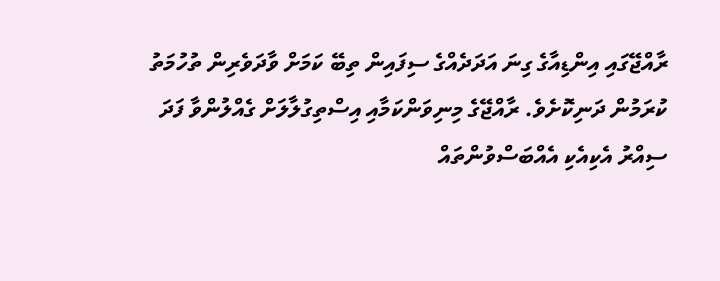ރާއްޖޭގައި އިންޑިއާގެ ގިނަ އަދަދެއްގެ ސިފައިން ތިބޭ ކަމަށް ވާދަވެރިން ތުހުމަތު ކުރަމުން ދަނިކޮށެވެ. ރާއްޖޭގެ މިނިވަންކަމާއި އިސްތިގުލާލަށް ގެއްލުންވާ ފަދަ ސިއްރު އެކިއެކި އެއްބަސްވުންތައް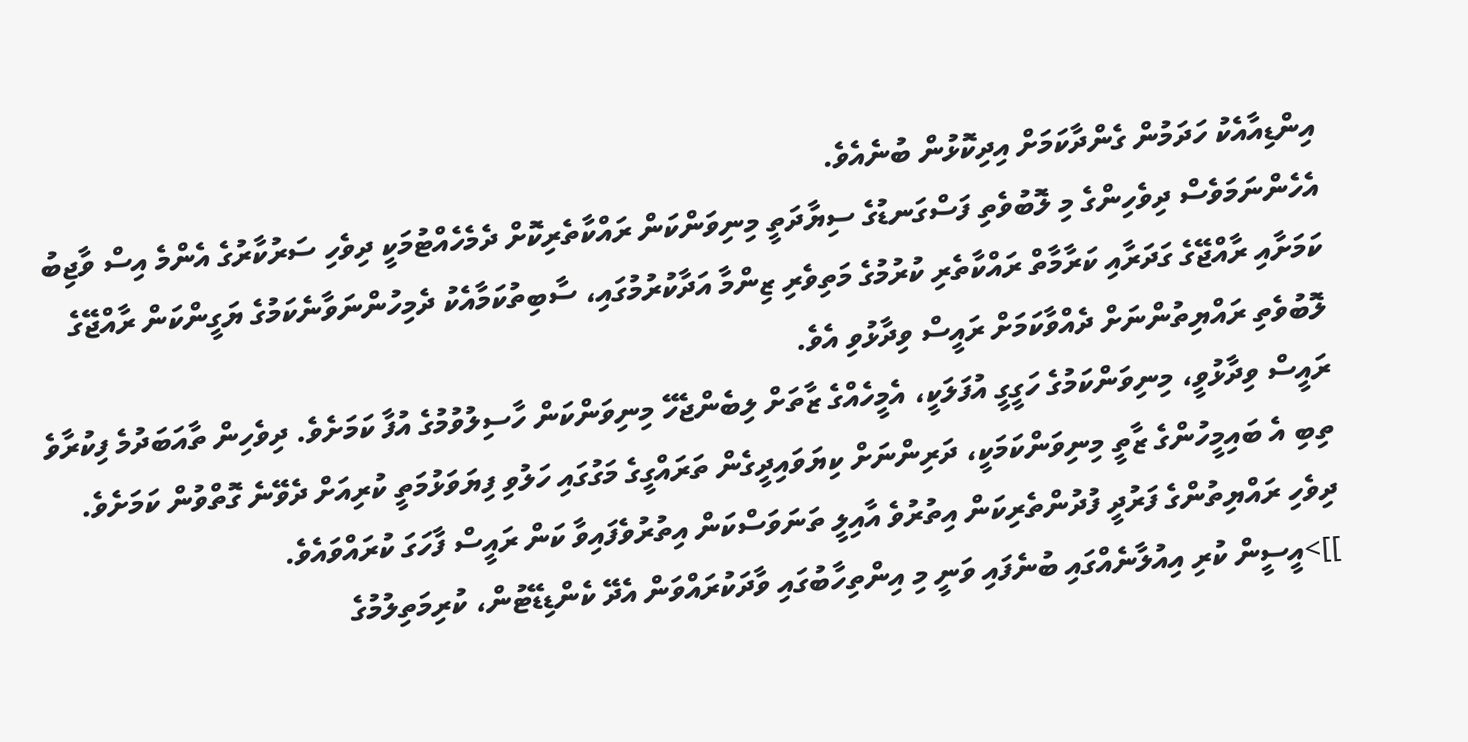އިންޑިއާއެކު ހަދަމުން ގެންދާކަމަށް އިދިކޮޅުން ބުނެއެވެ.
އެހެންނަމަވެސް ދިވެހިންގެ މި ލޮބުވެތި ފަސްގަނޑުގެ ސިޔާދަތީ މިނިވަންކަން ރައްކާތެރިކޮށް ދެމެހެއްޓުމަކީ ދިވެހި ސަރުކާރުގެ އެންމެ އިސް ވާޖިބު ކަމަށާއި ރާއްޖޭގެ ގަދަރާއި ކަރާމާތް ރައްކާތެރި ކުރުމުގެ މަތިވެރި ޒިންމާ އަދާކުރުމުގައި، ސާބިތުކަމާއެކު ދެމިހުންނަވާނެކަމުގެ ޔަގީންކަން ރާއްޖޭގެ ލޮބުވެތި ރައްޔިތުންނަށް ދެއްވާކަމަށް ރައީސް ވިދާޅުވި އެވެ.
ރައީސް ވިދާޅުވީ، މިނިވަންކަމުގެ ހަގީގީ އުފަލަކީ، އެމީހެއްގެ ޒާތަށް ލިބެންޖެހޭ މިނިވަންކަން ހާސިލުވުމުގެ އުފާ ކަމަށެވެ. ދިވެހިން ތާއަބަދުމެ ފިކުރާވެ ތިބި އެ ބައިމީހުންގެ ޒާތީ މިނިވަންކަމަކީ، ދަރިންނަށް ކިޔަވައިދީގެން ތަރައްގީގެ މަގުގައި ހަލުވި ފިޔަވަޅުމަތީ ކުރިއަށް ދެވޭނެ ގޮތްވުން ކަމަށެވެ. ދިވެހި ރައްޔިތުންގެ ފަރުދީ ފުދުންތެރިކަން އިތުރުވެ އާއިލީ ތަނަވަސްކަން އިތުރުވެފައިވާ ކަން ރައީސް ފާހަގަ ކުރައްވައެވެ.
]]>އީސީން ކުރި އިއުލާނެއްގައި ބުނެފައި ވަނީ މި އިންތިހާބުގައި ވާދަކުރައްވަން އެދޭ ކެންޑިޑޭޓުން، ކުރިމަތިލުމުގެ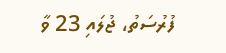ފުރުސަތު، ޖުލައި 23 ވާ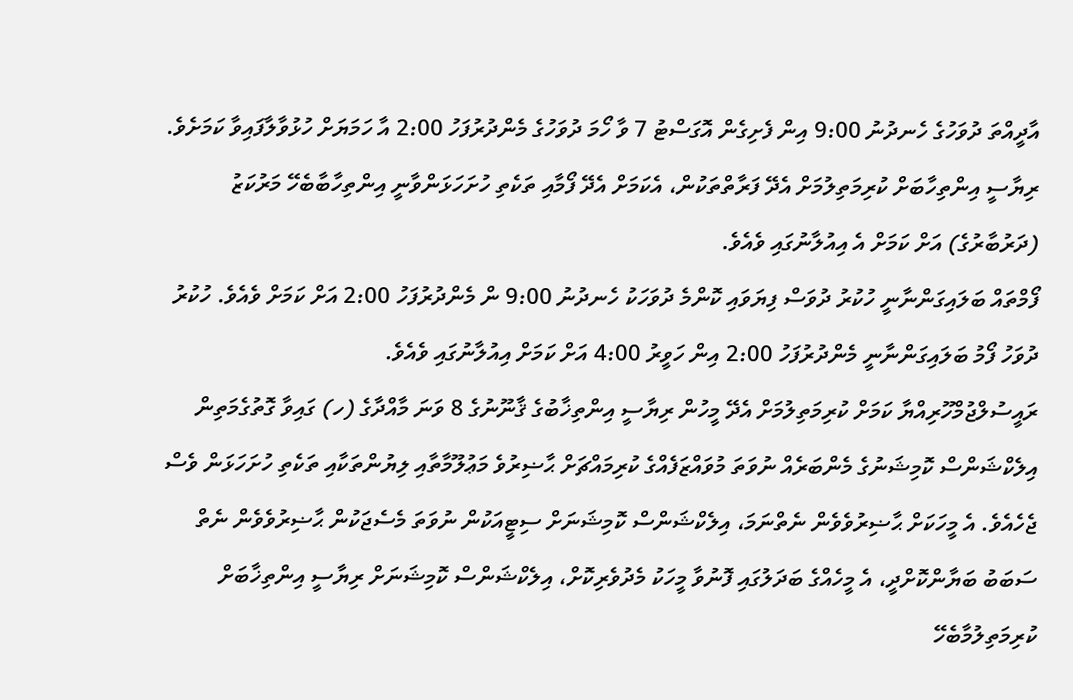އާދީއްތަ ދުވަހުގެ ހެނދުނު 9:00 އިން ފެށިގެން އޮގަސްޓު 7 ވާ ހޯމަ ދުވަހުގެ މެންދުރުފަހު 2:00 އާ ހަމަޔަށް ހުޅުވާލާފައިވާ ކަމަށެވެ. ރިޔާސީ އިންތިހާބަށް ކުރިމަތިލުމަށް އެދޭ ފަރާތްތަކުން، އެކަމަށް އެދޭ ފޯމާއި ތަކެތި ހުށަހަޅަންވާނީ އިންތިހާބާބެހޭ މަރުކަޒު (ދަރުބާރުގެ) އަށް ކަމަށް އެ އިއުލާނުގައި ވެއެވެ.
ފޯމްތައް ބަލައިގަންނާނީ ހުކުރު ދުވަސް ފިޔަވައި ކޮންމެ ދުވަހަކު ހެނދުނު 9:00 ން މެންދުރުފަހު 2:00 އަށް ކަމަށް ވެއެވެ. ހުކުރު ދުވަހު ފޯމު ބަލައިގަންނާނީ މެންދުރުފަހު 2:00 އިން ހަވީރު 4:00 އަށް ކަމަށް އިއުލާނުގައި ވެއެވެ.
ރައީސުލްޖުމްހޫރިއްޔާ ކަމަށް ކުރިމަތިލުމަށް އެދޭ މީހުން ރިޔާސީ އިންތިޚާބުގެ ޤާނޫނުގެ 8 ވަނަ މާއްދާގެ (ހ) ގައިވާ ގޮތުގެމަތިން އިލެކްޝަންސް ކޮމިޝަނުގެ މެންބަރެއް ނުވަތަ މުވައްޒަފެއްގެ ކުރިމައްޗަށް ޙާޟިރުވެ މަޢުލޫމާތާއި ލިޔުންތަކާއި ތަކެތި ހުށަހަޅަން ވެސް ޖެހެއެވެ. އެ މީހަކަށް ޙާޟިރުވެވެން ނެތްނަމަ، އިލެކްޝަންސް ކޮމިޝަނަށް ސިޓީއަކުން ނުވަތަ މެސެޖަކުން ޙާޟިރުވެވެން ނެތް ސަބަބު ބަޔާންކޮށްދީ، އެ މީހެއްގެ ބަދަލުގައި ފޮނުވާ މީހަކު މެދުވެރިކޮށް، އިލެކްޝަންސް ކޮމިޝަނަށް ރިޔާސީ އިންތިޚާބަށް ކުރިމަތިލުމާބެހޭ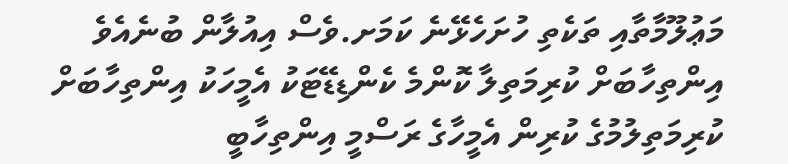މަޢުލޫމާތާއި ތަކެތި ހުށަހެޅޭނެ ކަމަށ.ވެސް އިއުލާން ބުނެއެވެ
އިންތިހާބަށް ކުރިމަތިލާ ކޮންމެ ކެންޑިޑޭޓަކު އެމީހަކު އިންތިހާބަށް ކުރިމަތިލުމުގެ ކުރިން އެމީހާގެ ރަސްމީ އިންތިހާބީ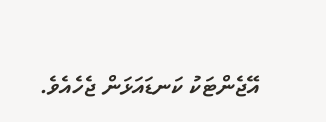އޭޖެންޓަކު ކަނޑައަޅަން ޖެހެއެވެ.